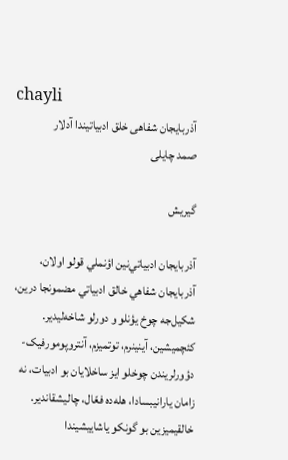chayli
آذربایجان شفاهی خلق ادبیاتیندا آدلار
صمد چایلی

گيريش

آذربايجان ادبياتي‌نين اؤنملي قولو اولان، آذربايجان شفاهي خالق ادبياتي مضمونجا درين، شکيل‌جه چوخ يؤنلو و دورلو شاخه‌ليدير. کئچميشين، آينينرم، توتميزم، آنتروپومورفيک- دؤورلريندن چوخلو ايز ساخلايان بو ادبيات، نه زامان يارانيبسا‌دا، هله‌ده فعّال، چاليشقاندير. خالقيميزين بو گونکو ياشاييشيندا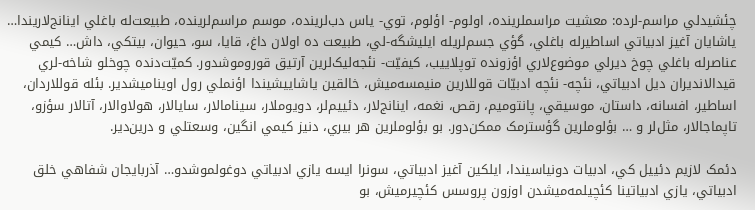چئشيدلي مراسم-لرده: معشيت مراسملرينده، اولوم- اؤلوم، توي- ياس دب‌لرينده، موسم مراسم‌لرينده، طبيعت‌له باغلي اينانج‌لاريندا…  ياشايان آغيز ادبياتي اساطيرله باغلي، گؤي جسم‌لريله ايليشگه-لي، طبيعت ده اولان داغ، قايا، سو، حيوان، بيتکي، داش… کيمي عناصرله باغلي چوخ ديرلي موضوع‌لاري اؤزونده توپلاييب، کيفيّت- نئجه‌ليک‌لرين آرتيق قوروموشدور. کميّت‌د‌نده چوخلو شاخه-لري قيدالانديران ديل ادبياتي، نئچه- نئچه ادبيّات قوللارين منيمسه‌ميش، خالقين ياشاييشيندا اؤنملي رول اويناميشدير. بئله قوللاردان، اساطير، افسانه، داستان، موسيقي، پانتوميم، رقص، نغمه، اينانج‌لار، دئييم‌لر، دويوملار، سينامالار، سايالار، هولاوالار، آتالار سؤزو، تاپماجالار، مثل‌لر و … بؤلوملرين گؤسترمک ممکن‌دور. بو بؤلوملرين هر بيري، د‌نيز کيمي انگين، وسعتلي و د‌رين‌دير.

دئمک لازيم دئييل کي، ادبيات دونياسيندا، ايلکين آغيز ادبياتي، سونرا ايسه يازي ادبياتي دوغولموشدو… آذربايجان شفاهي خلق ادبياتي، يازي ادبياتينا کئچيلمه‌ميشدن اوزون پروسس کئچيرميش، بو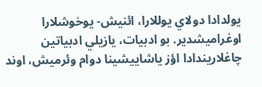يولدادا دولاي يوللارا، ائنيش- يوخوشلارا اوغراميشدير. بو ادبيات، يازيلي ادبياتين چاغلاريندادا اؤز ياشاييشينا دوام وئرميش، اوند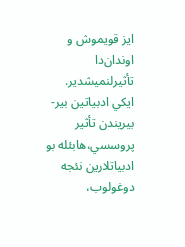ايز قويموش و اوندان‌دا تأثيرلنميشدير. ايکي ادبياتين بير- بيريندن تأثير پروسسي،‌هابئله بو ادبياتلارين نئجه دوغولوب،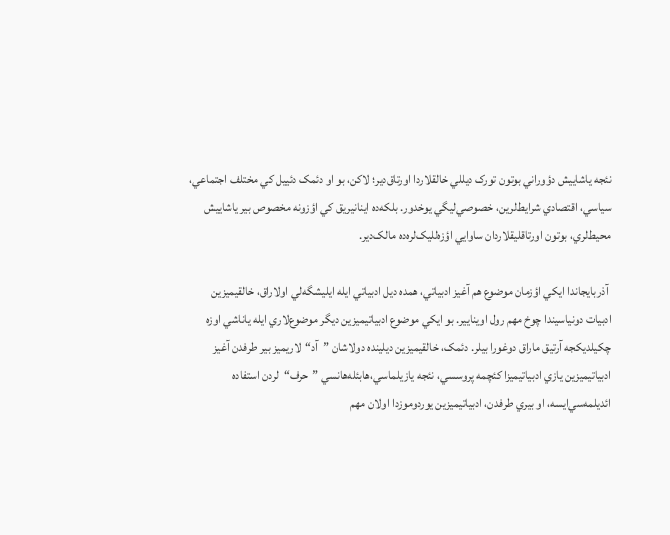نئجه ياشاييش دؤوراني بوتون تورک ديللي خالقلاردا اورتاق‌دير؛ لاکن، بو او دئمک دئييل کي مختلف اجتماعي، سياسي، اقتصادي شرايط‌لرين، خصوصي‌ليگي يوخدور. بلکه‌ده اينانيريق کي اؤزونه مخصوص بير ياشاييش محيط‌لري، بوتون اورتاقليقلاردان ساوايي اؤزه‌لليک‌لره‌ده مالک‌دير.

 آذربايجاندا ايکي اؤزمان موضوع هم آغيز ادبياتي، همده ديل ادبياتي ايله ايليشگه‌لي اولاراق، خالقيميزين ادبيات دونياسيندا چوخ مهم رول اوينايير. بو ايکي موضوع ادبياتيميزين ديگر موضوع‌لاري ايله ياناشي اوزه چکيلديکجه آرتيق ماراق دوغورا بيلر. دئمک، خالقيميزين ديلينده دولاشان ”آد“لاريميز بير طرفدن آغيز ادبياتيميزين يازي ادبياتيميزا کئچمه‌ پروسسي، نئجه يازيلماسي،‌هابئله‌هانسي ”حرف“لردن استفاده ائديلمه‌سي‌‌ايسه، او بيري طرفدن، ادبياتيميزين يوردوموزدا اولان مهم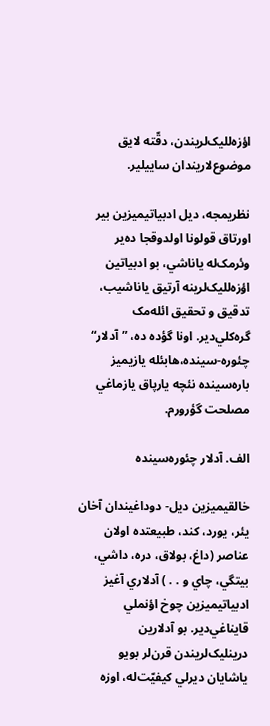اؤزه‌لليک‌لريندن، دقّته لايق موضوع‌لاريندان ساييلير.

نظريمجه، ديل ادبياتيميزين بير اورتاق قولونا اولدوقجا ده‌ير وئرمک‌له ياناشي، بو ادبياتين اؤزه‌لليک‌لرينه آرتيق ياناشيب، تدقيق و تحقيق ائله‌مک گره‌کلي‌دير. اونا گؤده ده، ”آدلار“ چئوره-سينده،‌هابئله يازيميز باره‌سينده نئچه يارپاق يازماغي مصلحت گؤرورم.

الف. آدلار چئوره‌سينده

خالقيميزين ديل- دوداغيندان آخان يئر، يورد، کند، طبيعتده اولان عناصر (داغ، بولاق، دره، داشي، بيتگي، چاي و . . ) آدلاري آغيز ادبياتيميزين چوخ اؤنملي قايناغي‌دير. بو آدلارين درينليک‌لريندن قر‌ن‌لر بويو ياشايان د‌يرلي کيفيّت‌له، اوزه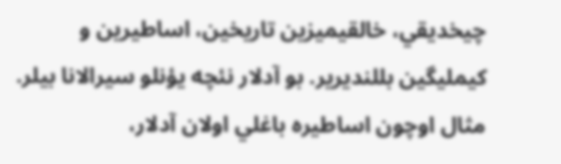چيخديقي، خالقيميزين تاريخين، اساطيرين و کيمليگين بللنديرير. بو آدلار نئچه يؤنلو سيرالانا بيلر. مثال اوچون اساطيره باغلي اولان آدلار،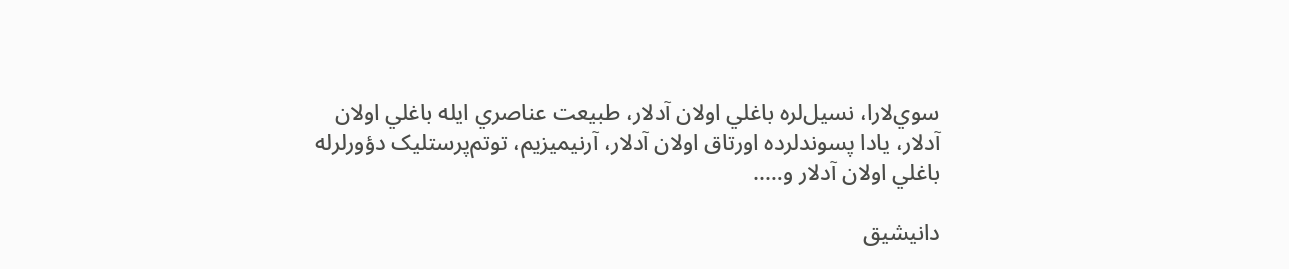سوي‌لارا، نسيل‌لره باغلي اولان آدلار، طبيعت عناصري ايله باغلي اولان آدلار، يادا پسوندلرده اورتاق اولان آدلار، آرنيميزيم، توتم‌پرستليک دؤورلرله باغلي اولان آدلار و…..

دانيشيق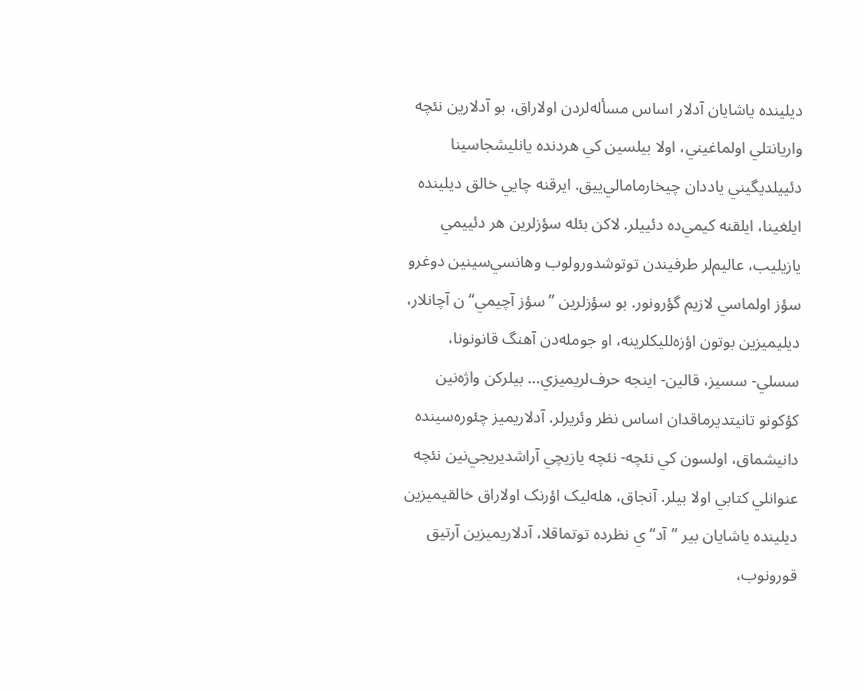ديلينده ياشايان آدلار اساس مسأله‌لرد‌ن اولاراق، بو آدلارين نئچه واريانتلي اولماغيني، اولا بيلسين کي هرد‌نده يانليشجاسينا دئييلديگيني ياددان چيخارمامالي‌ييق. ايرقنه چايي خالق ديلينده ايلغينا، ايلقنه کيمي‌ده دئييلر. لاکن بئله سؤزلرين هر دئييمي يازيليب، عاليم‌لر طرفيندن توتوشدورولوب و‌هانسي‌سينين دوغرو سؤز اولماسي لازيم گؤرونور. بو سؤزلرين ”سؤز آچيمي“ن آچانلار، ديليميزين بوتون اؤزه‌لليکلرينه، او جومله‌دن آهنگ قانونونا، سسلي- سسيز، قالين- اينجه حرف‌لريميزي… بيلرکن واژه‌نين کؤکونو تانيتديرماقدان اساس نظر وئريرلر. آدلاريميز چئوره‌سينده دانيشماق، اولسون کي نئچه- نئچه يازيچي آراشديريجي‌نين نئچه عنوانلي کتابي اولا بيلر. آنجاق، هله‌ليک اؤرنک اولاراق خالقيميزين ديلينده ياشايان بير ”آد“ي نظرده توتماقلا، آدلاريميزين آرتيق قورونوب،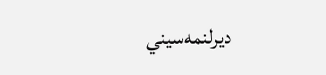ديرلنمه‌سيني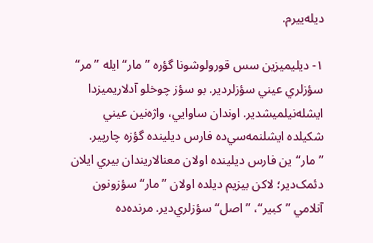ديله‌ييرم.

۱- ديليميزين سس قورولوشونا گؤره ”مار“ ايله ”مر“ سؤزلري عيني سؤزلردير. بو سؤز چوخلو آدلاريميزدا ايشله‌نيلميشدير. اوندان ساوايي، واژه‌نين عيني شکيلده ايشلنمه‌سي‌ده فارس ديلينده گؤزه چارپير. ”مار“ين فارس ديلينده اولان معنالاريندان بيري ايلان دئمک‌دير؛ لاکن بيزيم ديلده اولان ”مار“ سؤزونون آنلامي ”کبير“، ”اصل“ سؤزلري‌دير. مرنده‌ده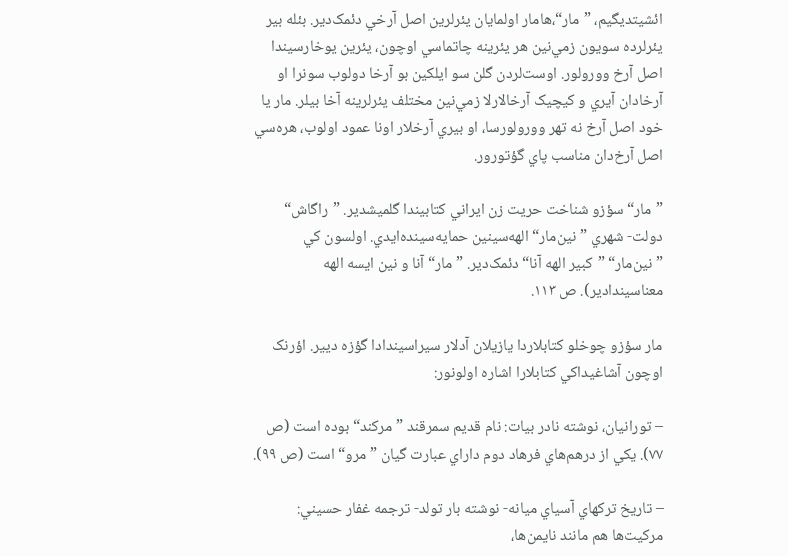ائشيتديگيم، ”مار“،‌هامار اولمايان يئرلرين اصل آرخي دئمک‌دير. بئله بير يئرلرده سويون زمي‌نين هر يئرينه چاتماسي اوچون، يئرين يوخارسيندا اصل آرخ وورولور. اوست‌لردن گلن سو ايلکين بو آرخا دولوب سونرا او آرخادان آيري و کيچيک آرخالارلا زمي‌نين مختلف يئرلرينه آخا بيلر. مار يا خود اصل آرخ نه تهر‌ وورولورسا، او بيري آرخلار اونا عمود اولوب، هره‌سي اصل آرخ‌‌دان مناسب پاي گؤتورور.

”مار“ سؤزو شناخت حريت زن ايراني کتابيندا گلميشدير. ”راگاش“ دولت- شهري ”نين‌مار“ الهه‌سينين حمايه‌سينده‌ايدي. اولسون کي ”نين‌مار“ ”کبير الهه آنا“ دئمک‌دير. ”مار“ آنا و نين ايسه الهه معناسيندادير). ص ۱۱۳.

مار سؤزو چوخلو کتابلاردا يازيلان آدلار سيراسيندادا گؤزه د‌يير. اؤرنک اوچون آشاغيداکي کتابلارا اشاره اولونور:

– تورانيان، نوشته نادر بيات: نام قديم سمرقند ”مرکند“ بوده است (ص ۷۷). يکي از درهم‌هاي فرهاد دوم داراي عبارت گيان ”مرو“ است (ص ۹۹).

– تاريخ ترکهاي آسياي ميانه- نوشته بار تولد- ترجمه غفار حسيني: مرکيت‌ها هم مانند نايمن‌ها،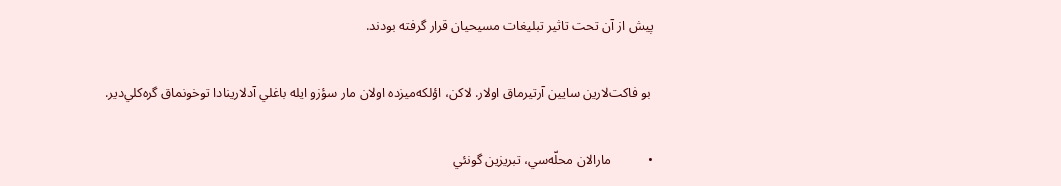پيش از آن تحت تاثير تبليغات مسيحيان قرار گرفته بودند.

 بو فاکت‌لارين سايين آرتيرماق اولار. لاکن، اؤلکه‌ميزده اولان مار سؤزو ايله باغلي آدلارينا‌دا توخونماق گره‌کلي‌د‌ير.

•           مارالان محلّه‌سي، تبريزين گونئي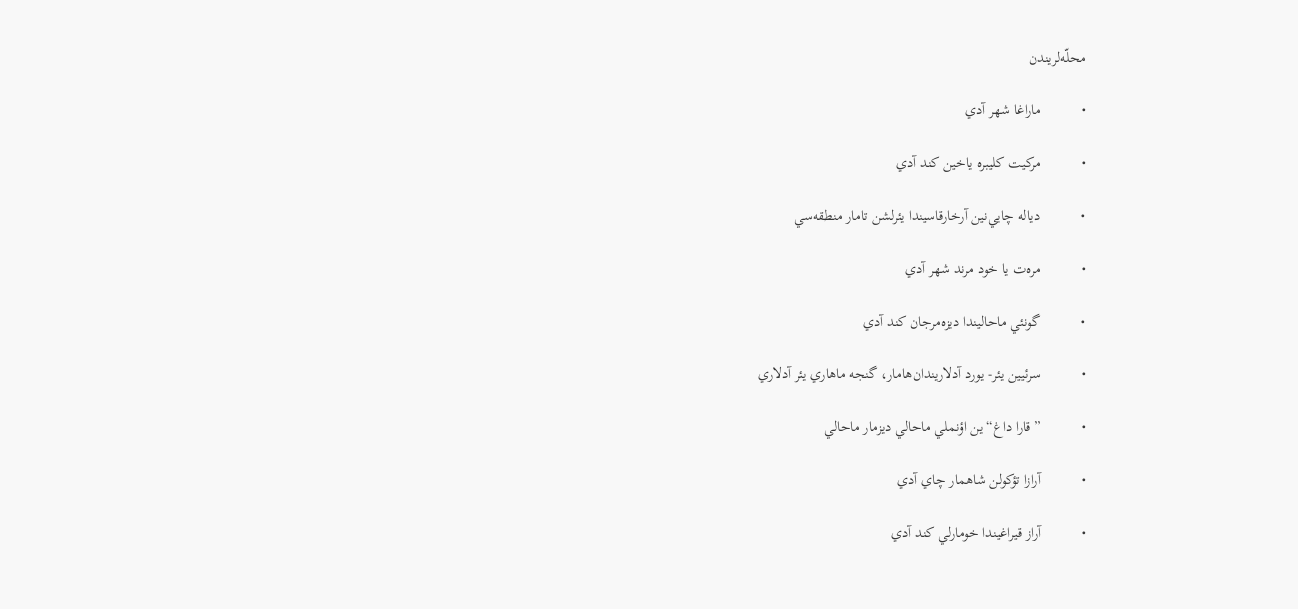محلّه‌لريندن

•           ماراغا شهر آدي

•           مرکيت کليبره ياخين کند آدي

•           دياله چايي‌نين آرخارقاسيندا يئرلشن تامار منطقه‌سي

•           مره‌ت يا خود مرند شهر آدي

•           گونئي ماحاليندا ديزه‌مرجان کند آدي

•           سرئيين يئر- يورد آدلاريندان‌هامار، گنجه ماهاري يئر آدلاري

•           ”قارا داغ“ين اؤنملي ماحالي ديزمار ماحالي

•           آرازا تؤکولن شاهمار چاي آدي

•           آراز قيراغيندا خومارلي کند آدي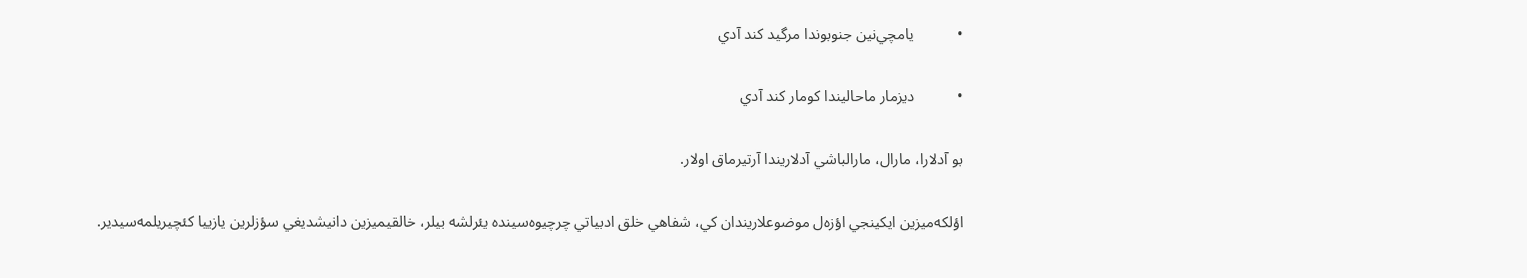•           يامچي‌نين جنوبوندا مرگيد کند آدي

•           ديزمار ماحاليندا کومار کند آدي

بو آدلارا، مارال، مارالباشي آدلاريندا آرتيرماق اولار.

اؤلکه‌ميزين ايکينجي اؤزه‌ل موضوعلاريندان کي، شفاهي خلق ادبياتي چرچيوه‌سينده يئر‌لشه بيلر، خالقيميزين دانيشديغي سؤزلرين يازييا کئچيريلمه‌سيدير.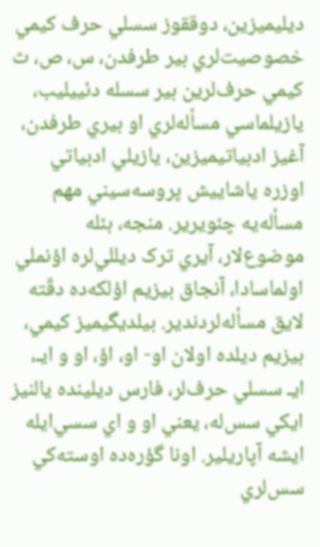ديليميزين، دوققوز سسلي حرف کيمي خصوصيت‌لري بير طرفدن، س، ص، ث کيمي حرف‌لرين بير سسله دئييليب، يازيلماسي مسأله‌لري او بيري طرفدن، آغيز ادبياتيميزين، يازيلي ادبياتي اوزره ياشاييش پروسه‌سيني مهم مسأله‌يه چئويرير. منجه، بئله موضوع‌لار، آيري ترک ديللي‌لره اؤنملي اولماسادا، آنجاق بيزيم اؤلکه‌ده دقّته لايق مسأله‌لردندير. بيلديگيميز کيمي، بيزيم ديلده اولان او- او، اؤ، او و ايـ، ايـ سسلي حرف‌لر، فارس ديلينده يالنيز ايکي سس‌له، يعني او و اي سسي‌ايله ايشه آپاريلير. اونا گؤره‌ده اوسته‌کي سس‌لري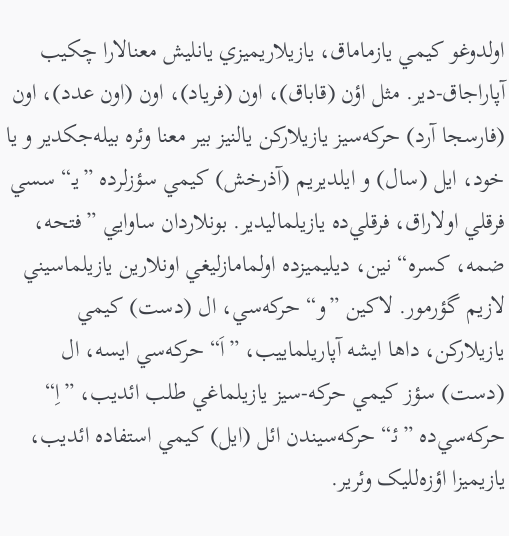اولدوغو کيمي يازماماق، يازيلاريميزي يانليش معنالارا چکيب آپاراجاق-دير. مثل اؤن (قاباق)، اون (فرياد)، اون (اون عدد)، اون (فارسجا آرد) حرکه‌سيز يازيلارکن يالنيز بير معنا وئره بيله‌جکدير و يا خود، ايل (سال) و ايلديريم (آذرخش) کيمي سؤزلرده ”يـ“ سسي فرقلي اولاراق، فرقلي‌ده يازيلماليدير. بونلاردان ساوايي ”فتحه، ضمه، کسره“ نين، ديليميزده اولمامازليغي اونلارين يازيلماسيني لازيم گؤرمور. لاکين ”و“ حرکه‌سي، ال (دست) کيمي يازيلارکن، داها ايشه آپاريلماييب، ”اَ“ حرکه‌سي ايسه، ال (دست) سؤز کيمي حرکه-سيز يازيلماغي طلب ائديب، ”اِ“ حرکه‌سي‌ده ”ئـ“ حرکه‌سيندن ائل (ايل) کيمي استفاده ائديب، يازيميزا اؤزه‌لليک وئرير.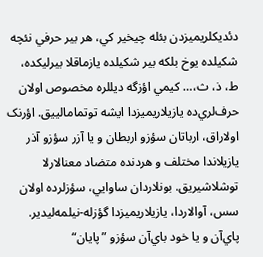دئديکلريميزدن بئله چيخير کي، هر بير حرفي نئچه شکيلده يوخ بلکه بير شکيلده يازماقلا بيرليکده، ط، ذ، ث،… کيمي اؤزگه ديللره مخصوص اولان حرف‌لري‌ده يازيلاريميزدا ايشه توتمامالييق. اؤرنک اولاراق، ارباتان سؤزو اربطان و يا آزر سؤزو آذر يازيلاندا مختلف و هردنده متضاد معنالارلا توشلاشيريق. بونلاردان ساوايي، سؤزلرده اولان سس، آوالاردا، يازيلاريميزدا گؤزله-نيلمه‌ليدير. پاي‌آن و يا خود باي‌آن سؤزو ”پايان“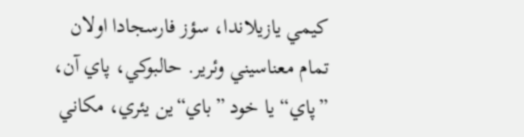کيمي يازيلاندا، سؤز فارسجادا اولان تمام معناسيني وئرير. حالبوکي، پاي آن، ”پاي“ يا خود ”باي“ين يئري، مکاني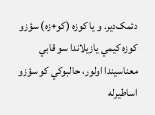دئمک‌دير. و يا کوزه (کو+زه) سؤزو کوزه کيمي يازيلاندا سو قابي معناسيندا اولور، حالبوکي کو سؤزو اساطيرله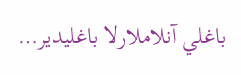باغلي آنلاملارلا باغليدير…